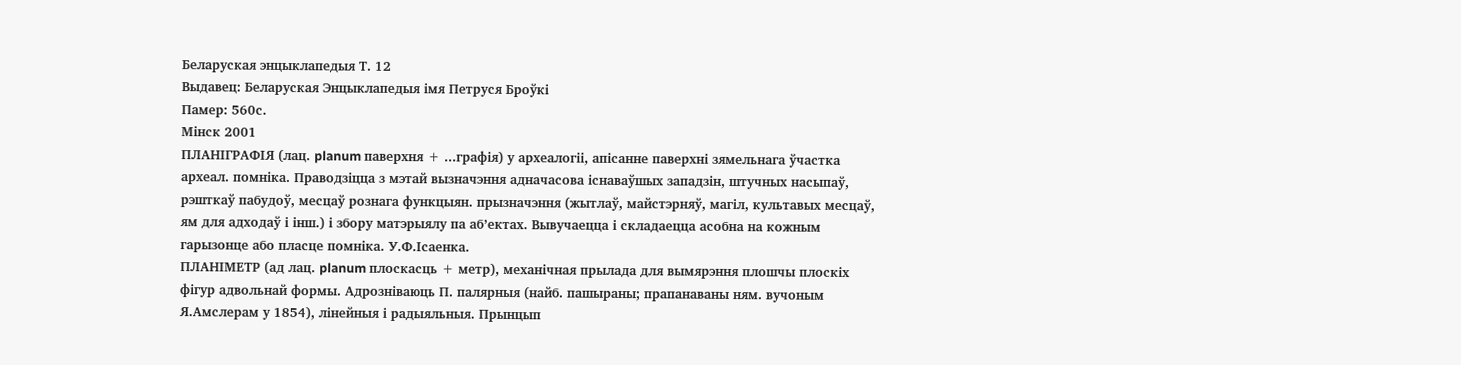Беларуская энцыклапедыя Т. 12
Выдавец: Беларуская Энцыклапедыя імя Петруся Броўкі
Памер: 560с.
Мінск 2001
ПЛАНІГРАФІЯ (лац. planum паверхня + ...графія) у археалогіі, апісанне паверхні зямельнага ўчастка археал. помніка. Праводзіцца з мэтай вызначэння адначасова існаваўшых западзін, штучных насыпаў, рэшткаў пабудоў, месцаў рознага функцыян. прызначэння (жытлаў, майстэрняў, магіл, культавых месцаў, ям для адходаў і інш.) і збору матэрыялу па аб’ектах. Вывучаецца і складаецца асобна на кожным гарызонце або пласце помніка. У.Ф.Ісаенка.
ПЛАНІМЕТР (ад лац. planum плоскасць + метр), механічная прылада для вымярэння плошчы плоскіх фігур адвольнай формы. Адрозніваюць П. палярныя (найб. пашыраны; прапанаваны ням. вучоным Я.Амслерам у 1854), лінейныя і радыяльныя. Прынцып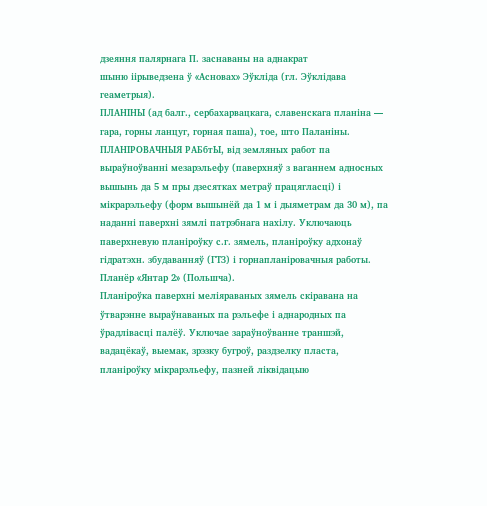дзеяння палярнага П. заснаваны на аднакрат
шыню іірыведзена ў «Асновах» Эўкліда (гл. Эўклідава геаметрыя).
ПЛАНІНЫ (ад балг., сербахарвацкага, славенскага планіна — гара, горны ланцуг, горная паша), тое, што Паланіны.
ПЛАНІРОВАЧНЫЯ РАБбтЫ, від земляных работ па выраўноўванні мезарэльефу (паверхняў з ваганнем адносных вышынь да 5 м пры дзесятках метраў працягласці) і мікрарэльефу (форм вышынёй да 1 м і дыяметрам да 30 м), па наданні паверхні зямлі патрэбнага нахілу. Уключаюць паверхневую планіроўку с.г. зямель, планіроўку адхонаў гідратэхн. збудаванняў (ГТЗ) і горнапланіровачныя работы.
Планёр «Янтар 2» (Польшча).
Планіроўка паверхні меліяраваных зямель скіравана на ўтварэнне выраўнаваных па рэльефе і аднародных па ўрадлівасці палёў. Уключае зараўноўванне траншэй, вадацёкаў, выемак, зрэзку бугроў, раздзелку пласта, планіроўку мікрарэльефу, пазней ліквідацыю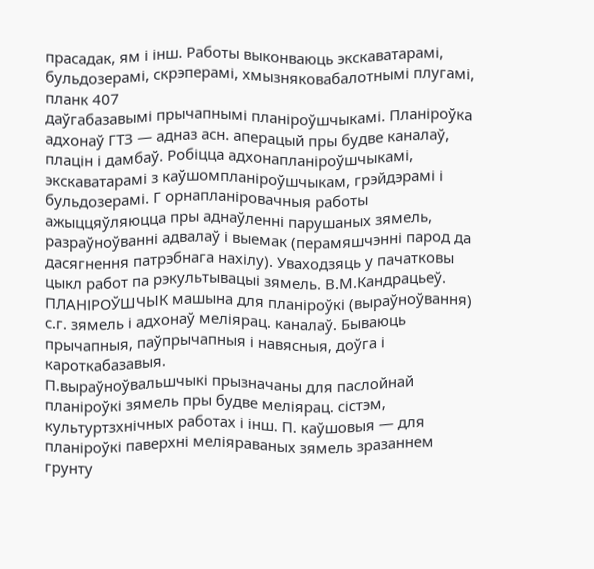прасадак, ям і інш. Работы выконваюць экскаватарамі, бульдозерамі, скрэперамі, хмызняковабалотнымі плугамі,
планк 407
даўгабазавымі прычапнымі планіроўшчыкамі. Планіроўка адхонаў ГТЗ — адназ асн. аперацый пры будве каналаў, плацін і дамбаў. Робіцца адхонапланіроўшчыкамі, экскаватарамі з каўшомпланіроўшчыкам, грэйдэрамі і бульдозерамі. Г орнапланіровачныя работы ажыццяўляюцца пры аднаўленні парушаных зямель, разраўноўванні адвалаў і выемак (перамяшчэнні парод да дасягнення патрэбнага нахілу). Уваходзяць у пачатковы цыкл работ па рэкультывацыі зямель. В.М.Кандрацьеў.
ПЛАНІРОЎШЧЫК машына для планіроўкі (выраўноўвання) с.г. зямель і адхонаў меліярац. каналаў. Бываюць прычапныя, паўпрычапныя і навясныя, доўга і кароткабазавыя.
П.выраўноўвальшчыкі прызначаны для паслойнай планіроўкі зямель пры будве меліярац. сістэм, культуртзхнічных работах і інш. П. каўшовыя — для планіроўкі паверхні меліяраваных зямель зразаннем грунту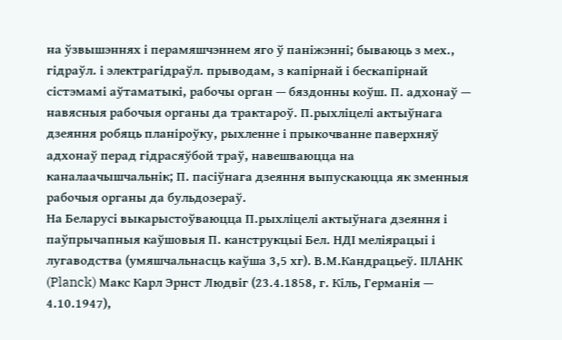на ўзвышэннях і перамяшчэннем яго ў паніжэнні; бываюць з мех., гідраўл. і электрагідраўл. прыводам, з капірнай і бескапірнай сістэмамі аўтаматыкі, рабочы орган — бяздонны коўш. П. адхонаў — навясныя рабочыя органы да трактароў. П.рыхліцелі актыўнага дзеяння робяць планіроўку, рыхленне і прыкочванне паверхняў адхонаў перад гідрасяўбой траў, навешваюцца на каналаачышчальнік; П. пасіўнага дзеяння выпускаюцца як зменныя рабочыя органы да бульдозераў.
На Беларусі выкарыстоўваюцца П.рыхліцелі актыўнага дзеяння і паўпрычапныя каўшовыя П. канструкцыі Бел. НДІ меліярацыі і лугаводства (умяшчальнасць каўша 3,5 хг). В.М.Кандрацьеў. ІІЛАНК (Planck) Макс Карл Эрнст Людвіг (23.4.1858, г. Кіль, Германія — 4.10.1947),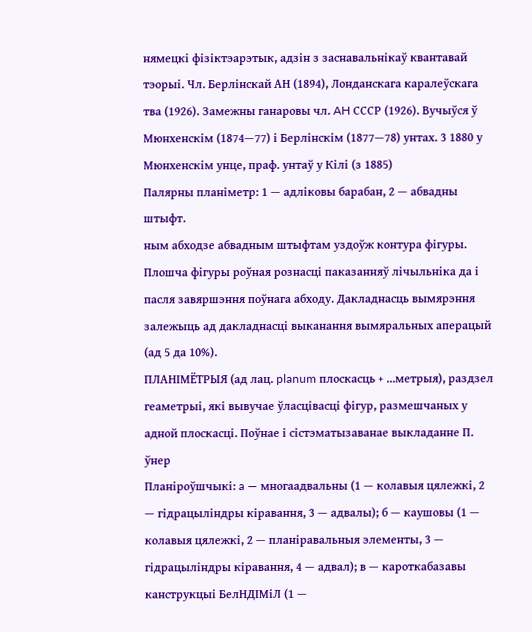нямецкі фізіктэарэтык, адзін з заснавальнікаў квантавай тэорыі. Чл. Берлінскай АН (1894), Лонданскага каралеўскага тва (1926). Замежны ганаровы чл. AH СССР (1926). Вучыўся ў Мюнхенскім (1874—77) і Берлінскім (1877—78) унтах. 3 1880 у Мюнхенскім унце, праф. унтаў у Кілі (з 1885)
Палярны планіметр: 1 — адліковы барабан, 2 — абвадны штыфт.
ным абходзе абвадным штыфтам уздоўж контура фігуры. Плошча фігуры роўная рознасці паказанняў лічыльніка да і пасля завяршэння поўнага абходу. Дакладнасць вымярэння залежыць ад дакладнасці выканання вымяральных аперацый (ад 5 да 10%).
ПЛАНІМЁТРЫЯ (ад лац. planum плоскасць + ...метрыя), раздзел геаметрыі, які вывучае ўласцівасці фігур, размешчаных у адной плоскасці. Поўнае і сістэматызаванае выкладанне П. ўнер
Планіроўшчыкі: a — многаадвальны (1 — колавыя цялежкі, 2 — гідрацыліндры кіравання, 3 — адвалы); б — каушовы (1 — колавыя цялежкі, 2 — планіравальныя элементы, 3 — гідрацыліндры кіравання, 4 — адвал); в — кароткабазавы канструкцыі БелНДІМіЛ (1 —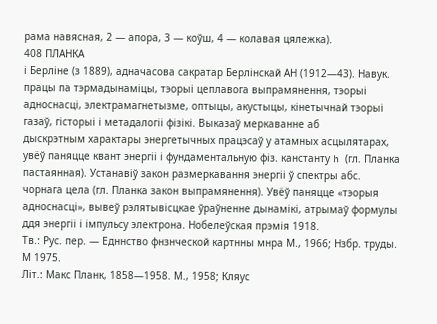рама навясная, 2 — апора, 3 — коўш, 4 — колавая цялежка).
408 ПЛАНКА
і Берліне (з 1889), адначасова сакратар Берлінскай АН (1912—43). Навук. працы па тэрмадынаміцы, тэорыі цеплавога выпрамянення, тэорыі адноснасці, электрамагнетызме, оптыцы, акустыцы, кінетычнай тэорыі газаў, гісторыі і метадалогіі фізікі. Выказаў меркаванне аб
дыскрэтным характары энергетычных працэсаў у атамных асцылятарах, увёў паняцце квант энергіі і фундаментальную фіз. канстанту h (гл. Планка пастаянная). Устанавіў закон размеркавання энергіі ў спектры абс. чорнага цела (гл. Планка закон выпрамянення). Увёў паняцце «тэорыя адноснасці», вывеў рэлятывісцкае ўраўненне дынамікі, атрымаў формулы ддя энергіі і імпульсу электрона. Нобелеўская прэмія 1918.
Тв.: Рус. пер. — Едннство фнзнческой картнны мнра М., 1966; Нзбр. труды. М 1975.
Літ.: Макс Планк, 1858—1958. М., 1958; Кляус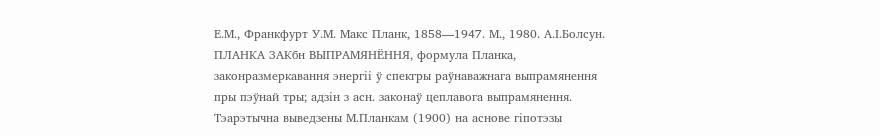Е.М., Франкфурт У.М. Макс Планк, 1858—1947. М., 1980. А.І.Болсун.
ПЛАНКА ЗАКбн ВЫПРАМЯНЁННЯ, формула Планка, законразмеркавання энергіі ў спекгры раўнаважнага выпрамянення пры пэўнай тры; адзін з асн. законаў цеплавога выпрамянення. Тэарэтычна выведзены М.Планкам (1900) на аснове гіпотэзы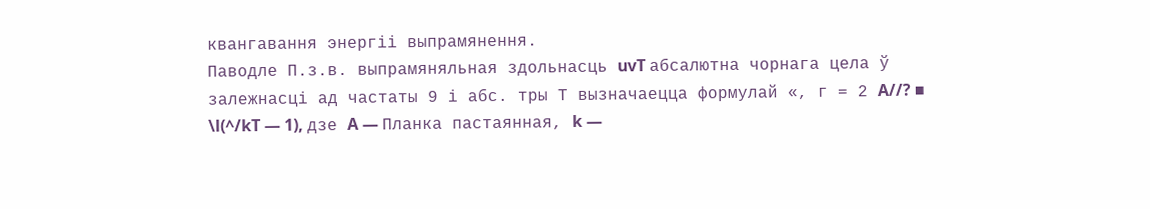квангавання энергіі выпрамянення.
Паводле П.з.в. выпрамяняльная здольнасць uvT абсалютна чорнага цела ў залежнасці ад частаты 9 і абс. тры Т вызначаецца формулай «, г = 2 A//? ■ \l(^/kT — 1), дзе A — Планка пастаянная, k —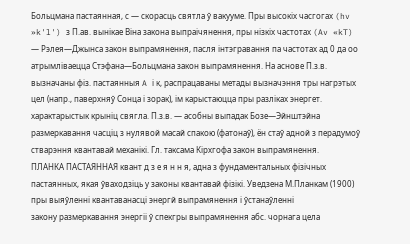Больцмана пастаянная, с — скорасць святла ў вакууме. Пры высокіх часгогах (hv »k'l') з П.ав. вынікае Віна закона выпраічянення, пры нізкіх частотах (Av «kT) — Рэлея—Джынса закон выпрамянення, пасля інтэгравання па частотах ад 0 да оо атрымліваецца Стэфана—Больцмана закон выпрамянення. На аснове П.з.в. вызначаны фіз. пастаянныя A і к, распрацаваны метады вызначэння тры нагрэтых цел (напр., паверхняў Сонца і зорак), ім карыстаюцца пры разліках энергет. характарыстык крыніц свягла. П.з.в. — асобны выпадак Бозе—Эйнштэйна размеркавання часціц з нулявой масай спакою (фатонаў), ён стаў адной з перадумоў стварэння квантавай механікі. Гл. таксама Кірхгофа закон выпрамянення.
ПЛАНКА ПАСТАЯННАЯ квант д з е я н н я, адна з фундаментальных фізічных пастаянных, якая ўваходзіць у законы квантавай фізікі. Уведзена М.Планкам (1900) пры выяўленні квантаванасці энергй выпрамянення і ўстанаўленні
закону размеркавання энергіі ў спекгры выпрамянення абс. чорнага цела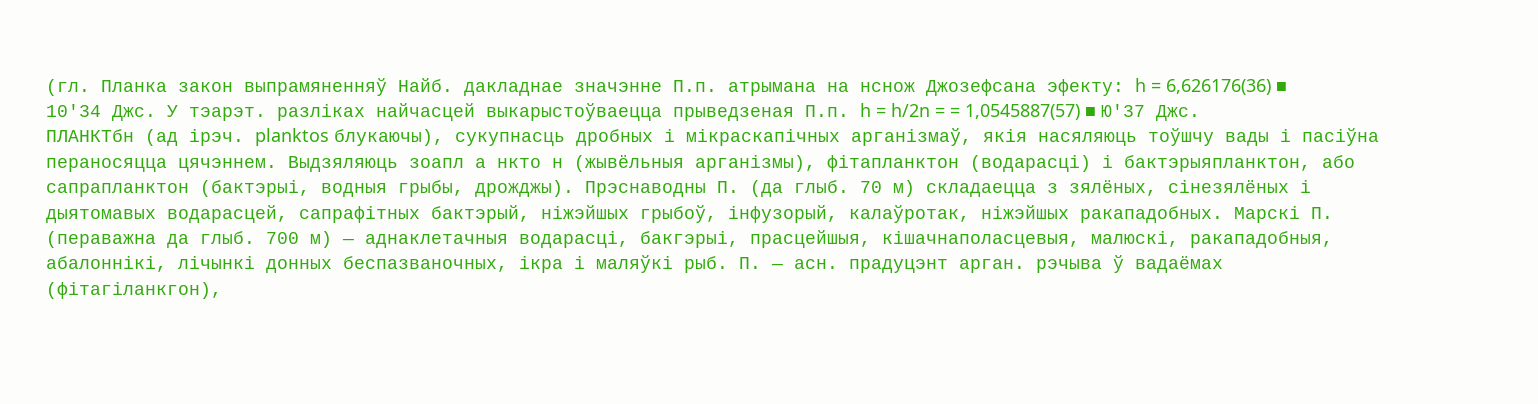(гл. Планка закон выпрамяненняў Найб. дакладнае значэнне П.п. атрымана на нснож Джозефсана эфекту: h = 6,626176(36) ■ 10'34 Джс. У тэарэт. разліках найчасцей выкарыстоўваецца прыведзеная П.п. h = h/2n = = 1,0545887(57) ■ Ю'37 Джс.
ПЛАНКТбн (ад ірэч. planktos блукаючы), сукупнасць дробных і мікраскапічных арганізмаў, якія насяляюць тоўшчу вады і пасіўна пераносяцца цячэннем. Выдзяляюць зоапл а нкто н (жывёльныя арганізмы), фітапланктон (водарасці) і бактэрыяпланктон, або сапрапланктон (бактэрыі, водныя грыбы, дрожджы). Прэснаводны П. (да глыб. 70 м) складаецца з зялёных, сінезялёных і дыятомавых водарасцей, сапрафітных бактэрый, ніжэйшых грыбоў, інфузорый, калаўротак, ніжэйшых ракападобных. Марскі П. (пераважна да глыб. 700 м) — аднаклетачныя водарасці, бакгэрыі, прасцейшыя, кішачнаполасцевыя, малюскі, ракападобныя, абалоннікі, лічынкі донных беспазваночных, ікра і маляўкі рыб. П. — асн. прадуцэнт арган. рэчыва ў вадаёмах (фітагіланкгон),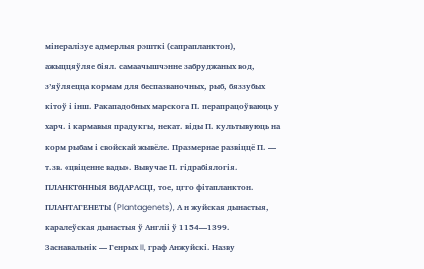мінералізуе адмерлыя рэшткі (сапрапланктон), ажыццяўляе біял. самаачышчэнне забруджаных вод, з’яўляецца кормам для беспазваночных, рыб, бяззубых кітоў і інш. Ракападобных марскога П. перапрацоўваюць у харч. і кармавыя прадукгы, некат. віды П. культывуюць на корм рыбам і свойскай жывёле. Празмернае развіццё П. — т.зв. «цвіценне вады». Вывучае П. гідрабіялогія.
ПЛАНКТбННЫЯ ВбДАРАСЦІ, тое, цгго фітапланктон.
ПЛАНТАГЕНЕТЫ (Plantagenets), А н жуйская дынастыя, каралеўская дынастыя ў Англіі ў 1154—1399. Заснавальнік — Генрых II, граф Анжуйскі. Назву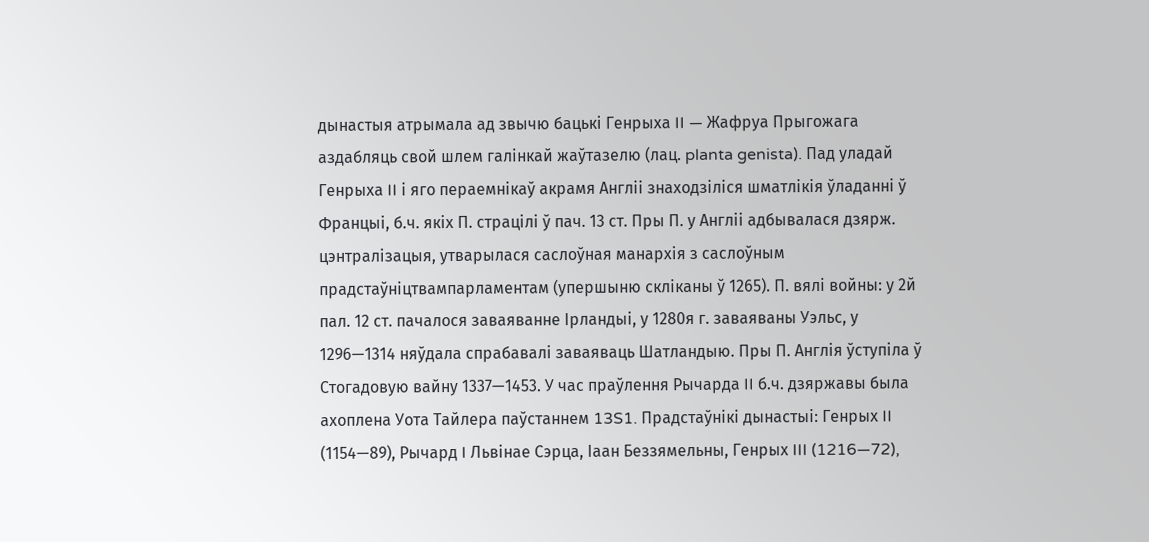дынастыя атрымала ад звычю бацькі Генрыха II — Жафруа Прыгожага аздабляць свой шлем галінкай жаўтазелю (лац. planta genista). Пад уладай Генрыха II і яго пераемнікаў акрамя Англіі знаходзіліся шматлікія ўладанні ў Францыі, б.ч. якіх П. страцілі ў пач. 13 ст. Пры П. у Англіі адбывалася дзярж. цэнтралізацыя, утварылася саслоўная манархія з саслоўным прадстаўніцтвампарламентам (упершыню скліканы ў 1265). П. вялі войны: у 2й пал. 12 ст. пачалося заваяванне Ірландыі, у 1280я г. заваяваны Уэльс, у 1296—1314 няўдала спрабавалі заваяваць Шатландыю. Пры П. Англія ўступіла ў Стогадовую вайну 1337—1453. У час праўлення Рычарда II б.ч. дзяржавы была ахоплена Уота Тайлера паўстаннем 13S1. Прадстаўнікі дынастыі: Генрых II (1154—89), Рычард I Львінае Сэрца, Іаан Беззямельны, Генрых III (1216—72),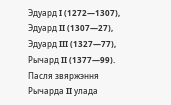Эдуард I (1272—1307), Эдуард II (1307—27), Эдуард III (1327—77), Рычард II (1377—99). Пасля звяржэння Рычарда II улада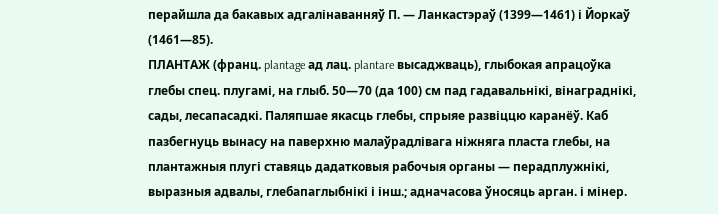перайшла да бакавых адгалінаванняў П. — Ланкастэраў (1399—1461) і Йоркаў (1461—85).
ПЛАНТАЖ (франц. plantage ад лац. plantare высаджваць), глыбокая апрацоўка глебы спец. плугамі, на глыб. 50—70 (да 100) см пад гадавальнікі, вінаграднікі, сады, лесапасадкі. Паляпшае якасць глебы, спрыяе развіццю каранёў. Каб пазбегнуць вынасу на паверхню малаўрадлівага ніжняга пласта глебы, на плантажныя плугі ставяць дадатковыя рабочыя органы — перадплужнікі, выразныя адвалы, глебапаглыбнікі і інш.; адначасова ўносяць арган. і мінер.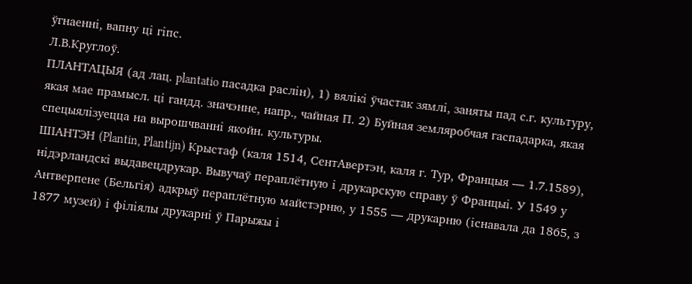ўгнаенні, вапну ці гіпс.
Л.В.Круглоў.
ПЛАНТАЦЫЯ (ад лац. plantatio пасадка раслін), 1) вялікі ўчастак зямлі, заняты пад с.г. культуру, якая мае прамысл. ці гандд. значэнне, напр., чайная П. 2) Буйная земляробчая гаспадарка, якая спецыялізуецца на вырошчванні якойн. культуры.
ШІАНТЭН (Plantin, Plantijn) Крыстаф (каля 1514, СентАвертэн, каля г. Тур, Францыя — 1.7.1589), нідэрландскі выдавецдрукар. Вывучаў пераплётную і друкарскую справу ў Францыі. У 1549 у Антверпене (Бельгія) адкрыў пераплётную майстэрню, у 1555 — друкарню (існавала да 1865, з 1877 музей) і філіялы друкарні ў Парыжы і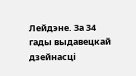Лейдэне. За 34 гады выдавецкай дзейнасці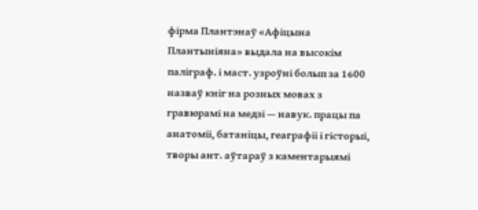фірма Плантэнаў «Афіцына Плантыніяна» выдала на высокім паліграф. і маст. узроўні болып за 1600 назваў кніг на розных мовах з гравюрамі на медзі — навук. працы па анатоміі, батаніцы, геаграфіі і гісторыі, творы ант. аўтараў з каментарыямі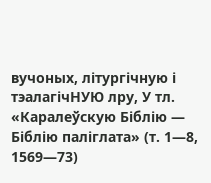вучоных, літургічную і тэалагічНУЮ лру, У тл. «Каралеўскую Біблію — Біблію паліглата» (т. 1—8, 1569—73)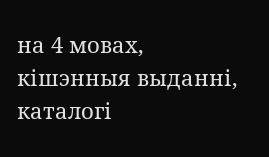на 4 мовах, кішэнныя выданні, каталогі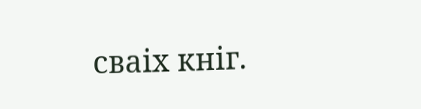сваіх кніг.